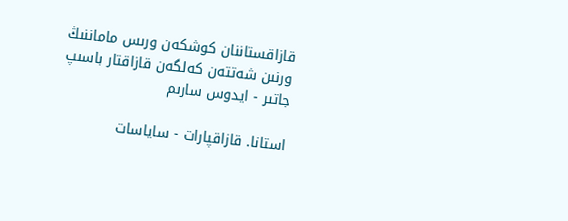قازاقستاننان كوشكەن ورىس ماماننىڭ ورنىن شەتتەن كەلگەن قازاقتار باسىپ جاتىر - ايدوس سارىم

استانا. قازاقپارات - ساياسات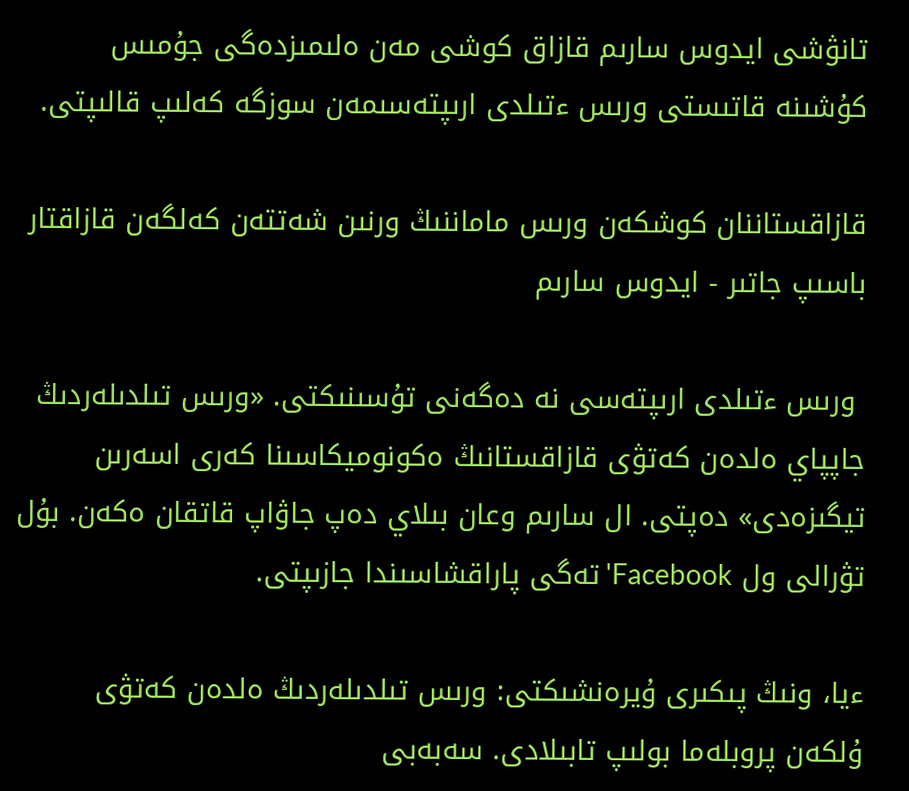تانۋشى ايدوس سارىم قازاق كوشى مەن ەلىمىزدەگى جۇمىس كۇشىنە قاتىستى ورىس ءتىلدى ارىپتەسىمەن سوزگە كەلىپ قالىپتى.

قازاقستاننان كوشكەن ورىس ماماننىڭ ورنىن شەتتەن كەلگەن قازاقتار باسىپ جاتىر - ايدوس سارىم

 ورىس ءتىلدى ارىپتەسى نە دەگەنى تۇسىنىكتى. «ورىس تىلدىلەردىڭ جاپپاي ەلدەن كەتۋى قازاقستانىڭ ەكونوميكاسىنا كەرى اسەرىن تيگىزەدى» دەپتى. ال سارىم وعان بىلاي دەپ جاۋاپ قاتقان ەكەن. بۇل تۋرالى ول Facebook'تەگى پاراقشاسىندا جازىپتى.

ءيا، ونىڭ پىكىرى ۇيرەنشىكتى: ورىس تىلدىلەردىڭ ەلدەن كەتۋى ۇلكەن پروبلەما بولىپ تابىلادى. سەبەبى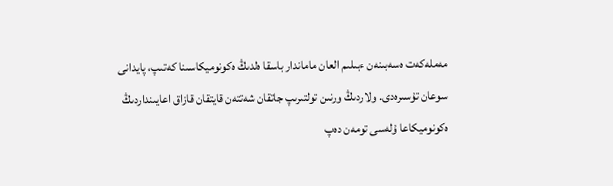مەملەكەت ەسەبىنەن ءبىلىم العان ماماندار باسقا ەلدىڭ ەكونوميكاسىنا كەتىپ، پايدانى سوعان تۇسىرەدى. ولاردىڭ ورنىن تولتىرىپ جاتقان شەتتەن قايتقان قازاق اعايىنداردىڭ ەكونوميكاعا ۇلەسى تومەن دەپ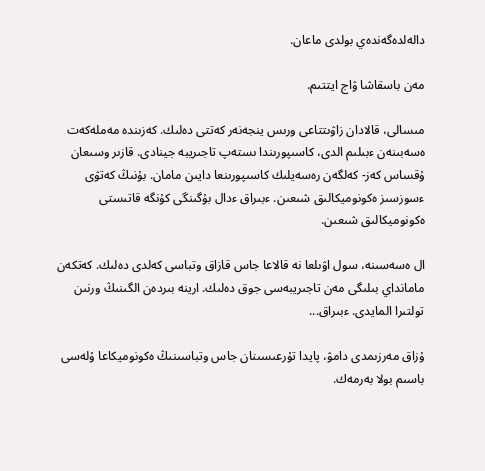دالەلدەگەندەي بولدى ماعان.

مەن باسقاشا ۋاج ايتتىم.

مىسالى، قالادان زاۋىتتاعى ورىس ينجەنەر كەتتى دەلىك. كەزىندە مەملەكەت ەسەبىنەن ءبىلىم الدى، كاسىپورىندا ىستەپ تاجىريبە جينادى. قازىر وسىعان ۇقساس كەز- كەلگەن رەسەيلىك كاسىپورىنعا دايىن مامان. بۇنىڭ كەتۋى ءسوزسىز ەكونوميكالىق شىعىن. ءبىراق ءدال بۇگىنگى كۇنگە قاتىستى ەكونوميكالىق شىعىن.

ال ەسەسىنە، سول اۋىلعا نە قالاعا جاس قازاق وتباسى كەلدى دەلىك. كەتكەن مامانداي بىلىگى مەن تاجىريبەسى جوق دەلىك. ارينە بىردەن الگىنىڭ ورنىن تولتىرا المايدى. ءبىراق...

ۇزاق مەرزىمدى دامۋ، پايدا تۇرعىسىنان جاس وتباسىنىڭ ەكونوميكاعا ۇلەسى باسىم بولا بەرمەك.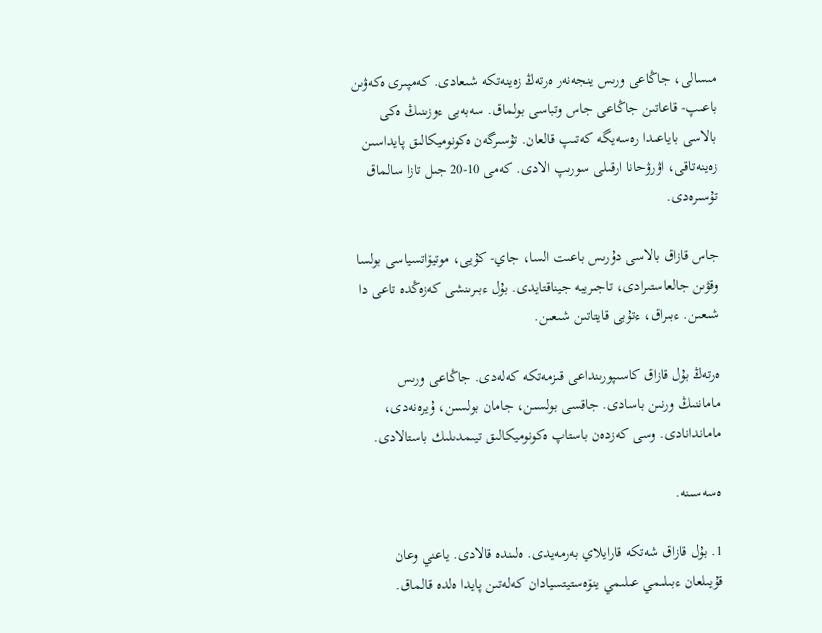مىسالى، جاڭاعى ورىس ينجەنەر ەرتەڭ زەينەتكە شىعادى. كەمپىرى ەكەۋىن باعىپ- قاعاتىن جاڭاعى جاس وتباسى بولماق. سەبەبى ءوزىنىڭ ەكى بالاسى باياعىدا رەسەيگە كەتىپ قالعان. تۇسىرگەن ەكونوميكالىق پايداسىن زەينەتاقى، اۋرۋحانا ارقىلى سورىپ الادى. كەمى 10-20 جىل تازا سالماق تۇسىرەدى.

جاس قازاق بالاسى دۇرىس باعىت السا، جاي- كۇيى، موتيۆاتسياسى بولسا وقۋىن جالعاستىرادى، تاجىريبە جيناقتايدى. بۇل ءبىرىنشى كەزەڭدە تاعى دا شىعىن. ءبىراق، ءتۇبى قايتاتىن شىعىن.

ەرتەڭ بۇل قازاق كاسىپورىنداعى قىزمەتكە كەلەدى. جاڭاعى ورىس ماماننىڭ ورنىن باسادى. جاقسى بولسىن، جامان بولسىن، ۇيرەنەدى، ماماندانادى. وسى كەزدەن باستاپ ەكونوميكالىق تيىمدىلىك باستالادى.

ەسەسىنە.

1. بۇل قازاق شەتكە قارايلاي بەرمەيدى. ەلىندە قالادى. ياعني وعان قۇيىلعان ءبىلىمي عىلىمي ينۆەستيتسيادان كەلەتىن پايدا ەلدە قالماق.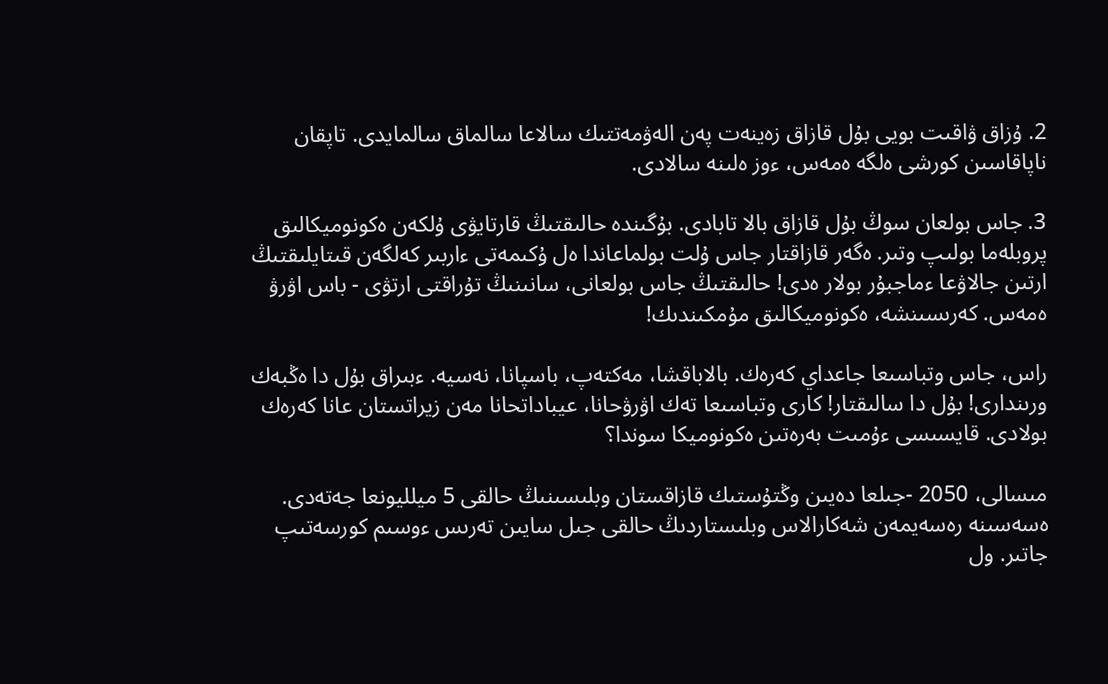2. ۇزاق ۋاقىت بويى بۇل قازاق زەينەت پەن الەۋمەتتىك سالاعا سالماق سالمايدى. تاپقان ناپاقاسىن كورشى ەلگە ەمەس، ءوز ەلىنە سالادى.

3. جاس بولعان سوڭ بۇل قازاق بالا تابادى. بۇگىندە حالىقتىڭ قارتايۋى ۇلكەن ەكونوميكالىق پروبلەما بولىپ وتىر. ەگەر قازاقتار جاس ۇلت بولماعاندا ەل ۇكىمەتى ءاربىر كەلگەن قىتايلىقتىڭ ارتىن جالاۋعا ءماجبۇر بولار ەدى! حالىقتىڭ جاس بولعانى، سانىنىڭ تۇراقتى ارتۋى - باس اۋرۋ ەمەس. كەرىسىنشە، ەكونوميكالىق مۇمكىندىك!

راس، جاس وتباسىعا جاعداي كەرەك. بالاباقشا، مەكتەپ، باسپانا، نەسيە. ءبىراق بۇل دا ەڭبەك ورىندارى! بۇل دا سالىقتار! كارى وتباسىعا تەك اۋرۋحانا، عيباداتحانا مەن زيراتستان عانا كەرەك بولادى. قايسىسى ءۇمىت بەرەتىن ەكونوميكا سوندا؟

مىسالى، 2050 -جىلعا دەيىن وڭتۇستىك قازاقستان وبلىسىنىڭ حالقى 5 ميلليونعا جەتەدى. ەسەسىنە رەسەيمەن شەكارالاس وبلىستاردىڭ حالقى جىل سايىن تەرىس ءوسىم كورسەتىپ جاتىر. ول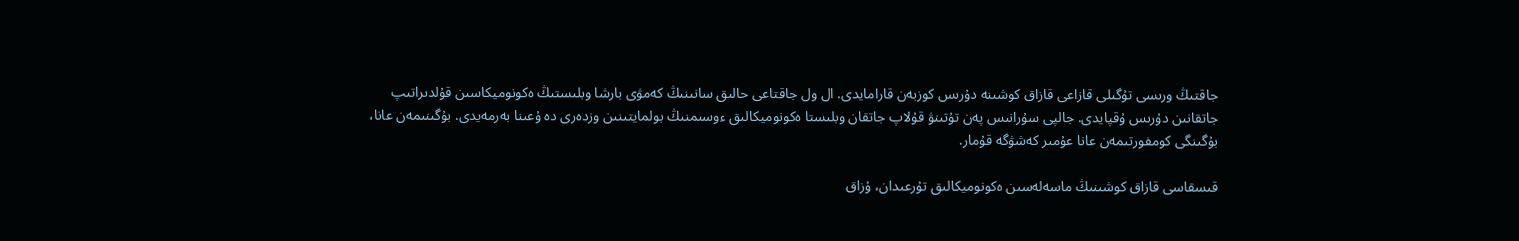جاقتىڭ ورىسى تۇگىلى قازاعى قازاق كوشىنە دۇرىس كوزبەن قارامايدى. ال ول جاقتاعى حالىق سانىنىڭ كەمۋى بارشا وبلىستىڭ ەكونوميكاسىن قۇلدىراتىپ جاتقانىن دۇرىس ۇقپايدى. جالپى سۇرانىس پەن تۇتىنۋ قۇلاپ جاتقان وبلىستا ەكونوميكالىق ءوسىمنىڭ بولمايتىنىن وزدەرى دە ۇعىنا بەرمەيدى. بۇگىنىمەن عانا، بۇگىنگى كومفورتىمەن عانا عۇمىر كەشۋگە قۇمار.

قىسقاسى قازاق كوشىنىڭ ماسەلەسىن ەكونوميكالىق تۇرعىدان، ۇزاق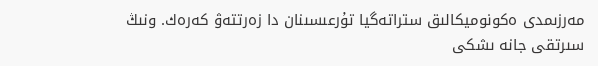مەرزىمدى ەكونوميكالىق ستراتەگيا تۇرعىسىنان دا زەرتتەۋ كەرەك. ونىڭ سىرتقى جانە ىشكى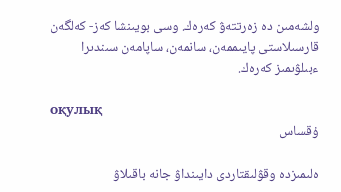ولشەمىن دە زەرتتەۋ كەرەك. وسى بويىنشا كەز- كەلگەن قارسىلاستى پايىممەن، سانمەن، ساپامەن سىندىرا ءبىلۋىمىز كەرەك.

оқулық
ۇقساس

ەلىمىزدە وقۋلىقتاردى دايىنداۋ جانە باقىلاۋ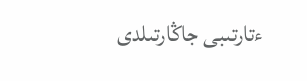ءتارتىبى جاڭارتىلدى